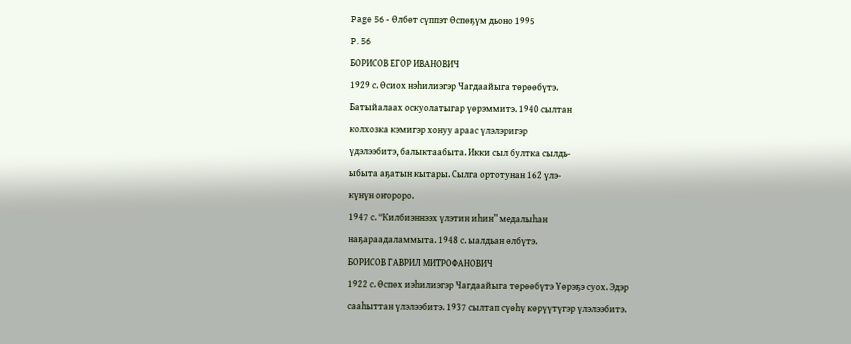Page 56 - Өлбөт сүппэт Өспөҕүм дьоно 1995
P. 56
БОРИСОВ ЕГОР ИВАНОВИЧ
1929 с. Өсиох нэһилиэгэр Чагдаайыга төрөөбүтэ.
Батыйалаах оскуолатыгар үөрэммитэ. 1940 сылтан
колхозка кэмигэр хонуу араас үлэлэригэр
үдэлээбитэ, балыктаабыта. Икки сыл бултка сылдь-
ыбыта аҕатын кытары. Сылга ортотунан 162 үлэ-
күнүн оҥороро.
1947 с. “Килбиэннээх үлэтин иһин” медалыһан
наҕараадаламмыта. 1948 с. ыалдьан өлбүтэ.
БОРИСОВ ГАВРИЛ МИТРОФАНОВИЧ
1922 с. Өспөх иэһилиэгэр Чагдаайыга төрөөбүтэ Үөрэҕэ суох. Эдэр
сааһыттан үлэлээбитэ. 1937 сылтап сүөһү көрүүтүгэр үлэлээбитэ.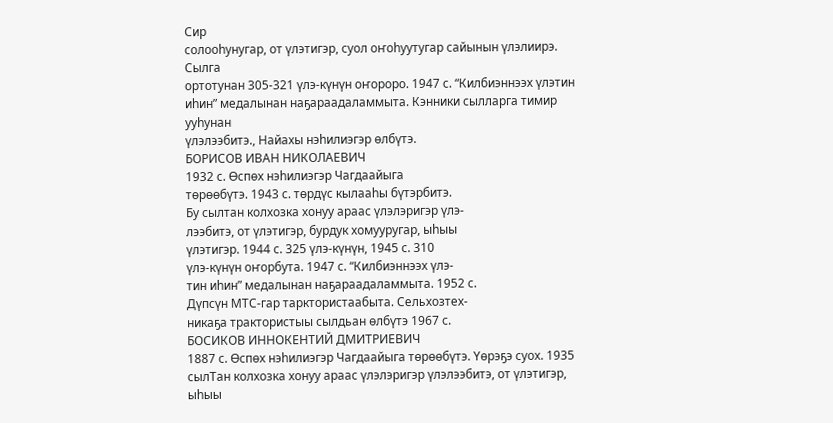Сир
солооһунугар, от үлэтигэр, суол оҥоһуутугар сайынын үлэлиирэ. Сылга
ортотунан 305-321 үлэ-күнүн оҥороро. 1947 с. “Килбиэннээх үлэтин
иһин” медалынан наҕараадаламмыта. Кэнники сылларга тимир ууһунан
үлэлээбитэ., Найахы нэһилиэгэр өлбүтэ.
БОРИСОВ ИВАН НИКОЛАЕВИЧ
1932 с. Өспөх нэһилиэгэр Чагдаайыга
төрөөбүтэ. 1943 с. төрдүс кылааһы бүтэрбитэ.
Бу сылтан колхозка хонуу араас үлэлэригэр үлэ-
лээбитэ, от үлэтигэр, бурдук хомууругар, ыһыы
үлэтигэр. 1944 с. 325 үлэ-күнүн, 1945 с. 310
үлэ-күнүн оҥорбута. 1947 с. “Килбиэннээх үлэ-
тин иһин” медалынан наҕараадаламмыта. 1952 с.
Дүпсүн МТС-гар тарктористаабыта. Сельхозтех-
никаҕа трактористыы сылдьан өлбүтэ 1967 с.
БОСИКОВ ИННОКЕНТИЙ ДМИТРИЕВИЧ
1887 с. Өспөх нэһилиэгэр Чагдаайыга төрөөбүтэ. Үөрэҕэ суох. 1935
сылТан колхозка хонуу араас үлэлэригэр үлэлээбитэ, от үлэтигэр, ыһыы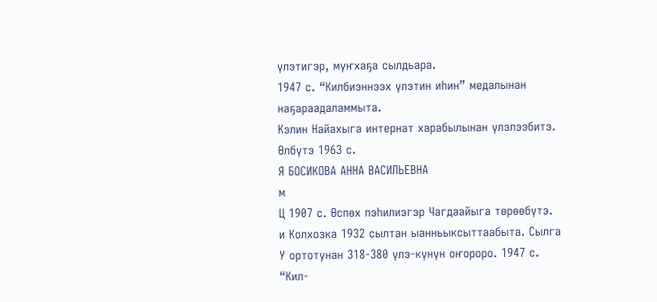үлэтигэр, муҥхаҕа сылдьара.
1947 с. “Килбиэннээх үлэтин иһин” медалынан наҕараадаламмыта.
Кэлин Найахыга интернат харабылынан үлэлээбитэ. Өлбүтэ 1963 с.
Я БОСИКОВА АННА ВАСИЛЬЕВНА
м
Ц 1907 с. Өспөх пэһилиэгэр Чагдаайыга төрөөбүтэ.
и Колхозка 1932 сылтан ыанньыксыттаабыта. Сылга
У ортотунан 318-380 үлэ-күнүн оҥороро. 1947 с. “Кил-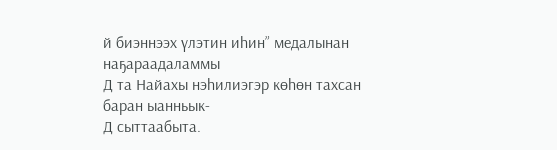й биэннээх үлэтин иһин” медалынан наҕараадаламмы
Д та Найахы нэһилиэгэр көһөн тахсан баран ыанньык-
Д сыттаабыта.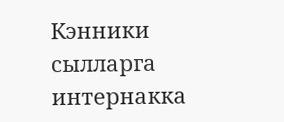Кэнники сылларга интернакка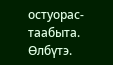остуорас-
таабыта. Өлбүтэ.